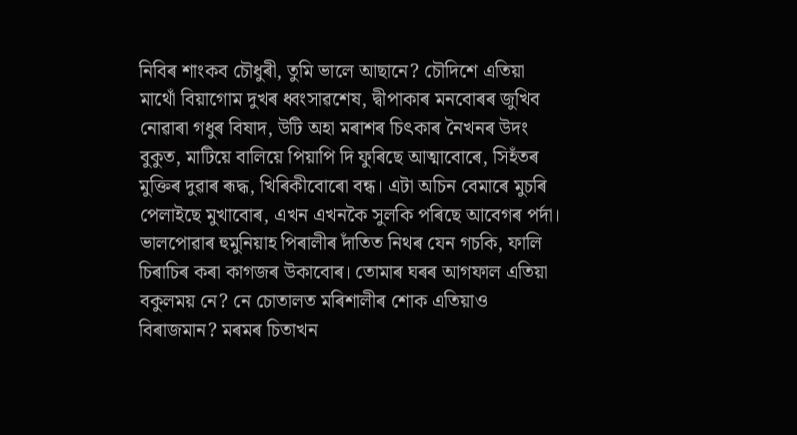নিবিৰ শাংকব চৌধুৰী, তুমি ভালে আছানে? চৌদিশে এতিয়া মাথোঁ বিয়াগোম দুখৰ ধ্বংসাৱশেষ, দ্বীপাকাৰ মনবোৰৰ জুখিব নোৱাৰা গধুৰ বিষাদ, উটি অহা মৰাশৰ চিৎকাৰ নৈখনৰ উদং বুকুত, মাটিয়ে বালিয়ে পিয়াপি দি ফুৰিছে আত্মাবোৰে, সিহঁতৰ মুক্তিৰ দুৱাৰ ৰূদ্ধ, খিৰিকীবোৰো বন্ধ। এটা অচিন বেমাৰে মুচৰি পেলাইছে মুখাবোৰ, এখন এখনকৈ সুলকি পৰিছে আবেগৰ পৰ্দা। ভালপোৱাৰ হুমুনিয়াহ পিৰালীৰ দাঁতিত নিথৰ যেন গচকি, ফালি চিৰাচিৰ কৰা কাগজৰ উকাবোৰ। তোমাৰ ঘৰৰ আগফাল এতিয়া বকুলময় নে? নে চোতালত মৰিশালীৰ শোক এতিয়াও বিৰাজমান? মৰমৰ চিতাখন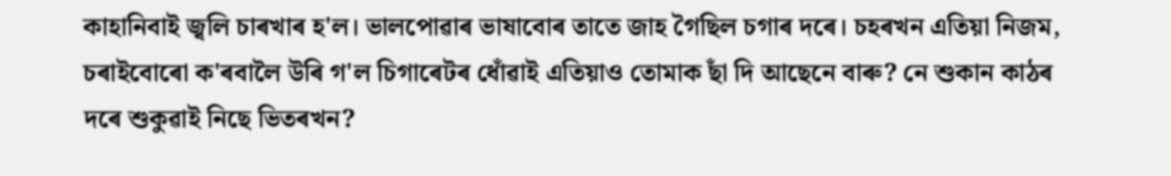কাহানিবাই জ্বলি চাৰখাৰ হ'ল। ভালপোৱাৰ ভাষাবোৰ তাতে জাহ গৈছিল চগাৰ দৰে। চহৰখন এতিয়া নিজম, চৰাইবোৰো ক'ৰবালৈ উৰি গ'ল চিগাৰেটৰ ধোঁৱাই এতিয়াও তোমাক ছাঁ দি আছেনে বাৰু? নে শুকান কাঠৰ দৰে শুকুৱাই নিছে ভিতৰখন?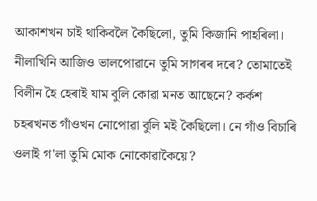আকাশখন চাই থাকিবলৈ কৈছিলো, তুমি কিজানি পাহৰিলা। নীলাখিনি আজিও ভালপোৱানে তুমি সাগৰৰ দৰে? তোমাতেই বিলীন হৈ হেৰাই যাম বুলি কোৱা মনত আছেনে? কৰ্কশ চহৰখনত গাঁওখন নোপোৱা বুলি মই কৈছিলো। নে গাঁও বিচাৰি ওলাই গ'লা তুমি মোক নোকোৱাকৈয়ে?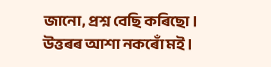জানো, প্ৰশ্ন বেছি কৰিছো। উত্তৰৰ আশা নকৰোঁ মই।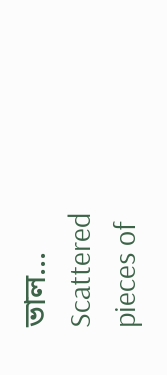ভাল...
Scattered pieces of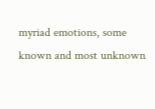myriad emotions, some known and most unknown